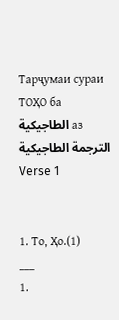Тарҷумаи сураи ТОҲО ба الطاجيكية аз الترجمة الطاجيكية
Verse 1


1. То, Ҳо.(1)
___
1.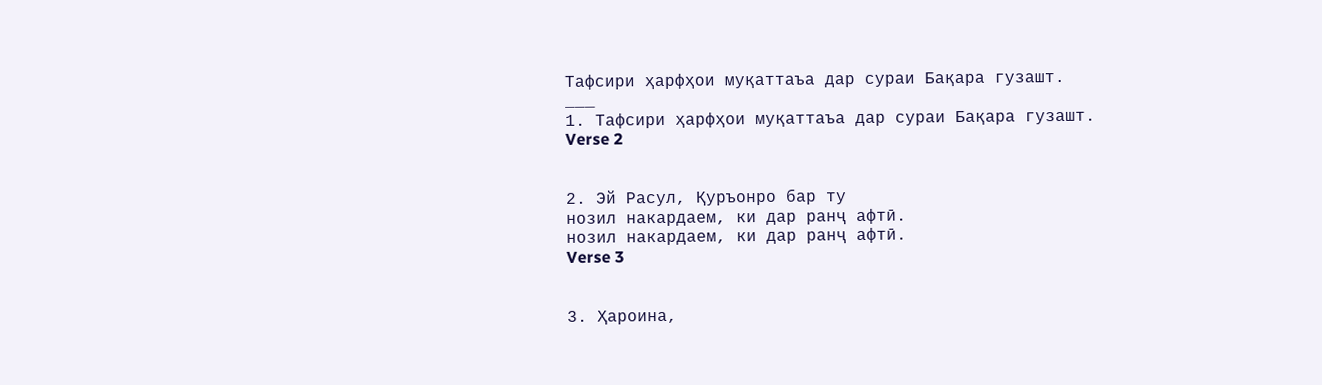Тафсири ҳарфҳои муқаттаъа дар сураи Бақара гузашт.
___
1. Тафсири ҳарфҳои муқаттаъа дар сураи Бақара гузашт.
Verse 2


2. Эй Расул, Қуръонро бар ту
нозил накардаем, ки дар ранҷ афтӣ.
нозил накардаем, ки дар ранҷ афтӣ.
Verse 3


3. Ҳароина,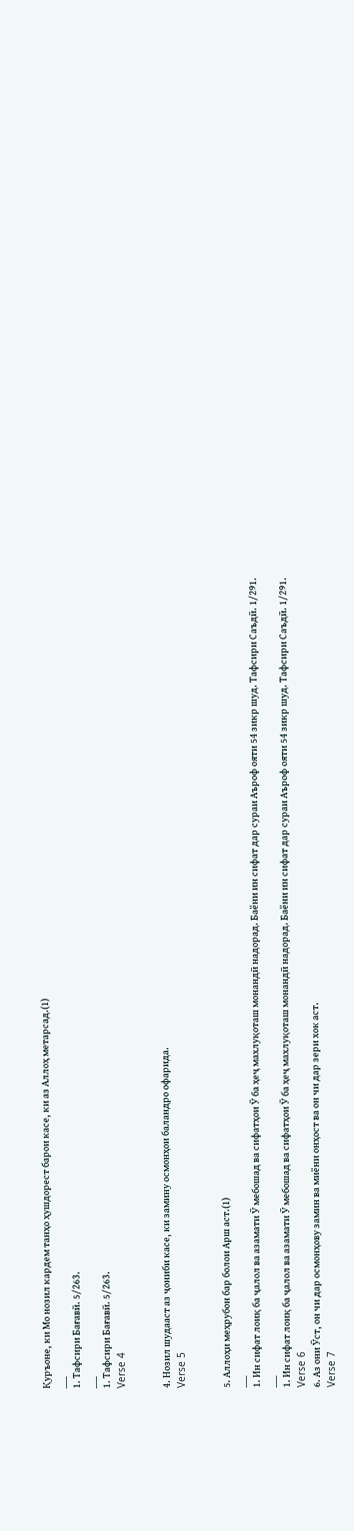Қуръоне, ки Мо нозил кардем танҳо ҳушдорест барои касе, ки аз Аллоҳ метарсад.(1)
___
1. Тафсири Бағавӣ. 5/263.
___
1. Тафсири Бағавӣ. 5/263.
Verse 4


4. Нозил шудааст аз ҷониби касе, ки замину осмонҳои баландро офарида.
Verse 5


5. Аллоҳи меҳрубон бар болои Арш аст.(1)
___
1. Ин сифат лоиқ ба ҷалол ва азамати Ӯ мебошад ва сифатҳои Ӯ ба ҳеҷ махлуқоташ монандӣ надорад. Баёни ин сифат дар сураи Аъроф ояти 54 зикр шуд. Тафсири Саъдӣ. 1/291.
___
1. Ин сифат лоиқ ба ҷалол ва азамати Ӯ мебошад ва сифатҳои Ӯ ба ҳеҷ махлуқоташ монандӣ надорад. Баёни ин сифат дар сураи Аъроф ояти 54 зикр шуд. Тафсири Саъдӣ. 1/291.
Verse 6
6. Аз они Ӯст, он чи дар осмонҳову замин ва миёни онҳост ва он чи дар зери хок аст.
Verse 7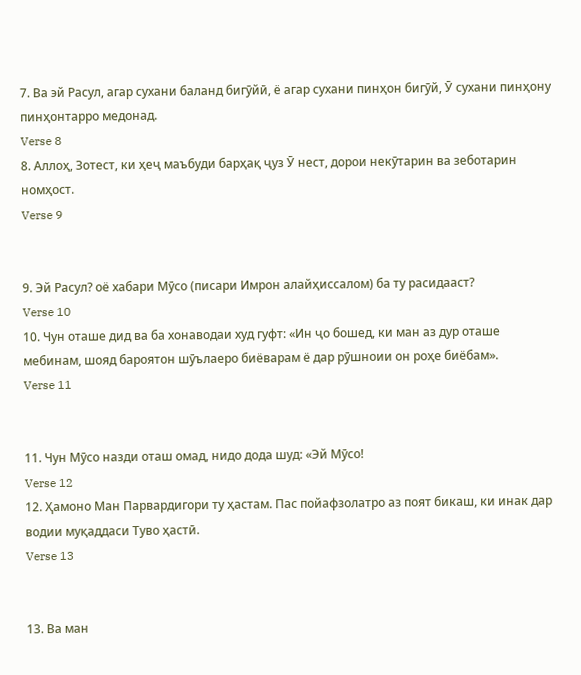7. Ва эй Расул, агар сухани баланд бигӯйӣ, ё агар сухани пинҳон бигӯй, Ӯ сухани пинҳону пинҳонтарро медонад.
Verse 8
8. Аллоҳ, Зотест, ки ҳеҷ маъбуди барҳақ ҷуз Ӯ нест, дорои некӯтарин ва зеботарин номҳост.
Verse 9


9. Эй Расул? оё хабари Мӯсо (писари Имрон алайҳиссалом) ба ту расидааст?
Verse 10
10. Чун оташе дид ва ба хонаводаи худ гуфт: «Ин ҷо бошед, ки ман аз дур оташе мебинам, шояд бароятон шӯълаеро биёварам ё дар рӯшноии он роҳе биёбам».
Verse 11


11. Чун Мӯсо назди оташ омад, нидо дода шуд: «Эй Мӯсо!
Verse 12
12. Ҳамоно Ман Парвардигори ту ҳастам. Пас пойафзолатро аз поят бикаш, ки инак дар водии муқаддаси Туво ҳастӣ.
Verse 13


13. Ва ман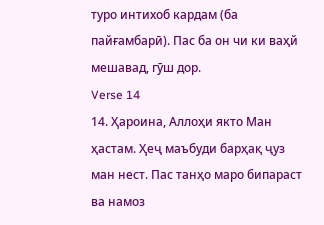туро интихоб кардам (ба пайғамбарӣ). Пас ба он чи ки ваҳй мешавад, гӯш дор.
Verse 14
14. Ҳароина, Аллоҳи якто Ман ҳастам. Ҳеҷ маъбуди барҳақ ҷуз ман нест. Пас танҳо маро бипараст ва намоз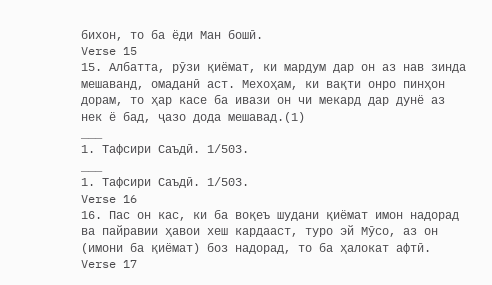бихон, то ба ёди Ман бошӣ.
Verse 15
15. Албатта, рӯзи қиёмат, ки мардум дар он аз нав зинда мешаванд, омаданӣ аст. Мехоҳам, ки вақти онро пинҳон дорам, то ҳар касе ба ивази он чи мекард дар дунё аз нек ё бад, ҷазо дода мешавад.(1)
___
1. Тафсири Саъдӣ. 1/503.
___
1. Тафсири Саъдӣ. 1/503.
Verse 16
16. Пас он кас, ки ба воқеъ шудани қиёмат имон надорад ва пайравии ҳавои хеш кардааст, туро эй Мӯсо, аз он (имони ба қиёмат) боз надорад, то ба ҳалокат афтӣ.
Verse 17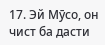17. Эй Мӯсо, он чист ба дасти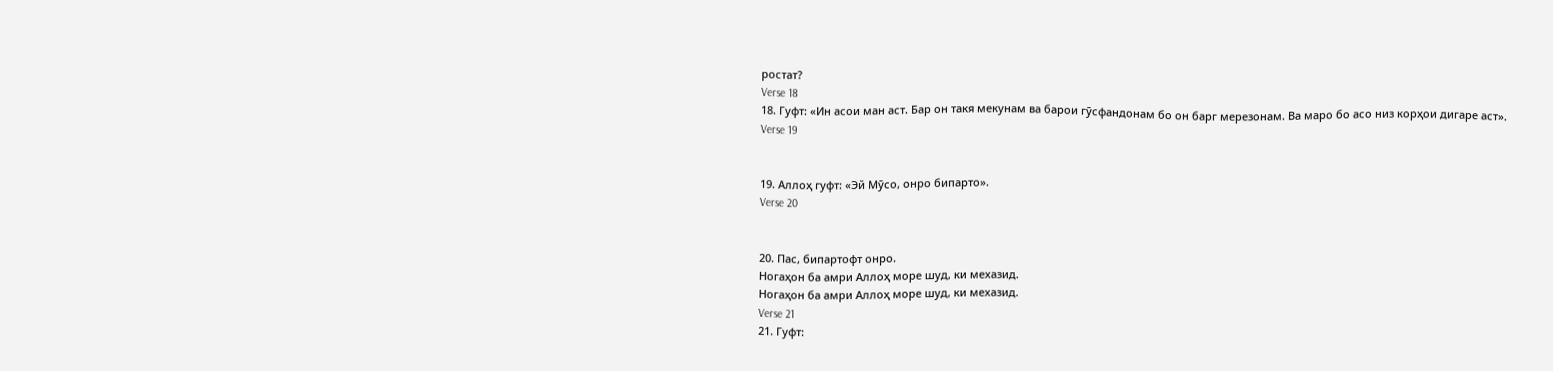ростат?
Verse 18
18. Гуфт: «Ин асои ман аст. Бар он такя мекунам ва барои гӯсфандонам бо он барг мерезонам. Ва маро бо асо низ корҳои дигаре аст».
Verse 19


19. Аллоҳ гуфт: «Эй Мӯсо, онро бипарто».
Verse 20


20. Пас, бипартофт онро.
Ногаҳон ба амри Аллоҳ море шуд, ки мехазид.
Ногаҳон ба амри Аллоҳ море шуд, ки мехазид.
Verse 21
21. Гуфт: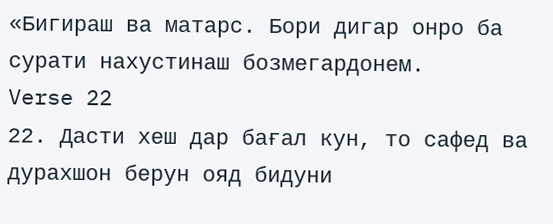«Бигираш ва матарс. Бори дигар онро ба сурати нахустинаш бозмегардонем.
Verse 22
22. Дасти хеш дар бағал кун, то сафед ва дурахшон берун ояд бидуни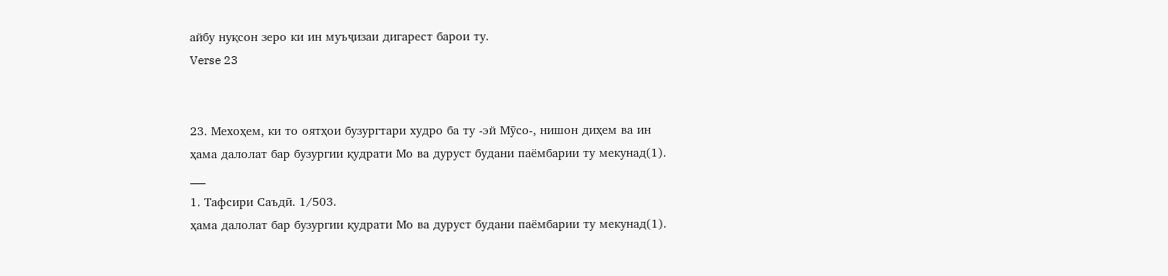айбу нуқсон зеро ки ин муъҷизаи дигарест барои ту.
Verse 23


23. Мехоҳем, ки то оятҳои бузургтари худро ба ту -эй Мӯсо-, нишон диҳем ва ин
ҳама далолат бар бузургии қудрати Мо ва дуруст будани паёмбарии ту мекунад(1).
___
1. Тафсири Саъдӣ. 1/503.
ҳама далолат бар бузургии қудрати Мо ва дуруст будани паёмбарии ту мекунад(1).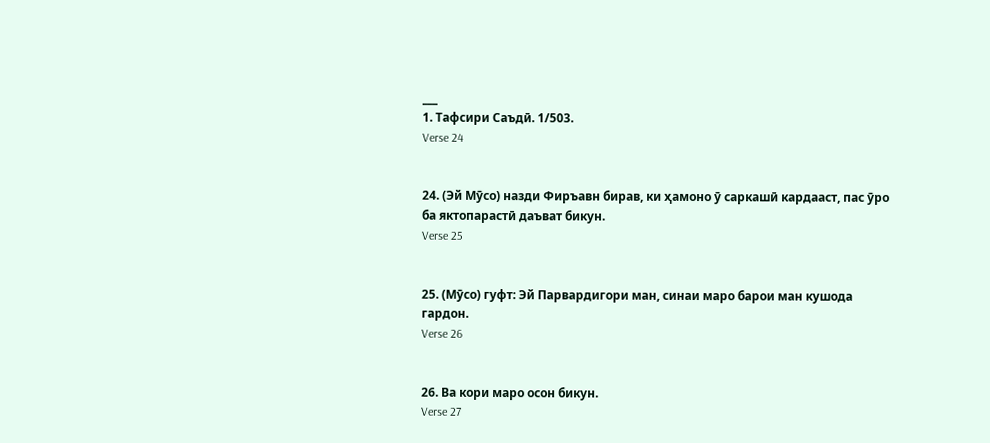___
1. Тафсири Саъдӣ. 1/503.
Verse 24


24. (Эй Мӯсо) назди Фиръавн бирав, ки ҳамоно ӯ саркашӣ кардааст, пас ӯро ба яктопарастӣ даъват бикун.
Verse 25


25. (Мӯсо) гуфт: Эй Парвардигори ман, синаи маро барои ман кушода гардон.
Verse 26


26. Ва кори маро осон бикун.
Verse 27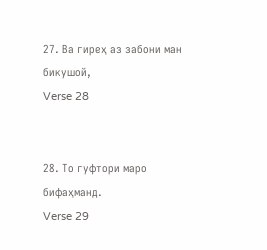27. Ва гиреҳ аз забони ман бикушой,
Verse 28


28. То гуфтори маро бифаҳманд.
Verse 29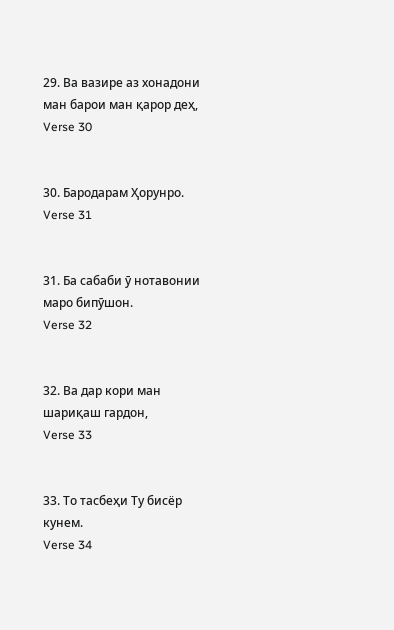29. Ва вазире аз хонадони ман барои ман қарор деҳ,
Verse 30


30. Бародарам Ҳорунро.
Verse 31


31. Ба сабаби ӯ нотавонии маро бипӯшон.
Verse 32


32. Ва дар кори ман шариқаш гардон,
Verse 33


33. То тасбеҳи Ту бисёр кунем.
Verse 34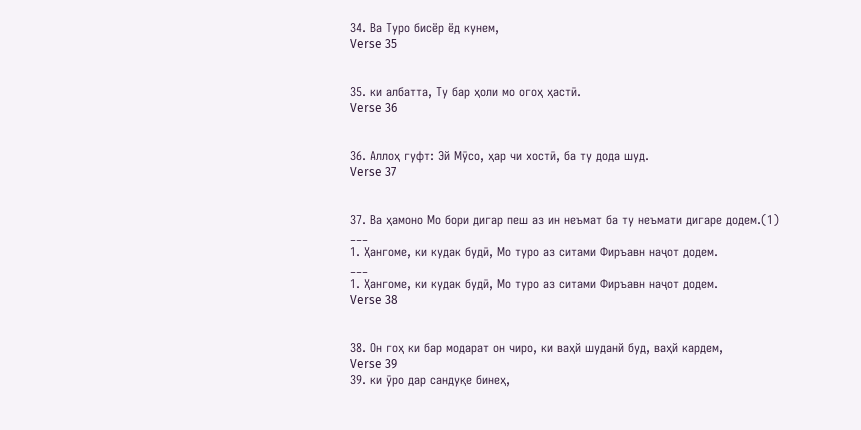34. Ва Туро бисёр ёд кунем,
Verse 35


35. ки албатта, Ту бар ҳоли мо огоҳ ҳастӣ.
Verse 36


36. Аллоҳ гуфт: Эй Мӯсо, ҳар чи хостӣ, ба ту дода шуд.
Verse 37


37. Ва ҳамоно Мо бори дигар пеш аз ин неъмат ба ту неъмати дигаре додем.(1)
___
1. Ҳангоме, ки кудак будӣ, Мо туро аз ситами Фиръавн наҷот додем.
___
1. Ҳангоме, ки кудак будӣ, Мо туро аз ситами Фиръавн наҷот додем.
Verse 38


38. Он гоҳ ки бар модарат он чиро, ки ваҳй шуданй буд, ваҳй кардем,
Verse 39
39. ки ӯро дар сандуқе бинеҳ,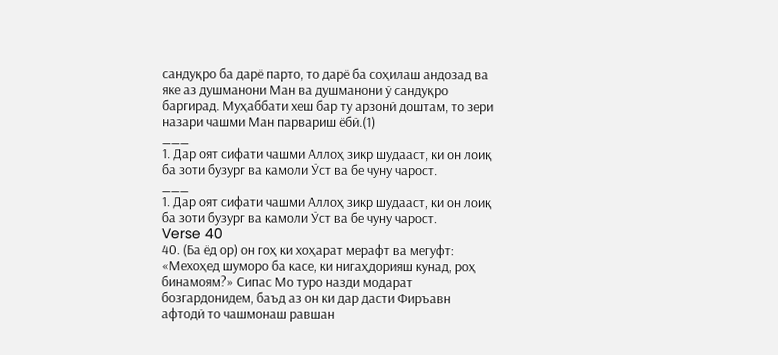сандуқро ба дарё парто, то дарё ба соҳилаш андозад ва яке аз душманони Ман ва душманони ӯ сандуқро баргирад. Муҳаббати хеш бар ту арзонӣ доштам, то зери назари чашми Ман парвариш ёбӣ.(1)
___
1. Дар оят сифати чашми Аллоҳ зикр шудааст, ки он лоиқ ба зоти бузург ва камоли Ӯст ва бе чуну чарост.
___
1. Дар оят сифати чашми Аллоҳ зикр шудааст, ки он лоиқ ба зоти бузург ва камоли Ӯст ва бе чуну чарост.
Verse 40
40. (Ба ёд ор) он гоҳ ки хоҳарат мерафт ва мегуфт: «Мехоҳед шуморо ба касе, ки нигаҳдорияш кунад, роҳ бинамоям?» Сипас Мо туро назди модарат бозгардонидем, баъд аз он ки дар дасти Фиръавн афтодӣ то чашмонаш равшан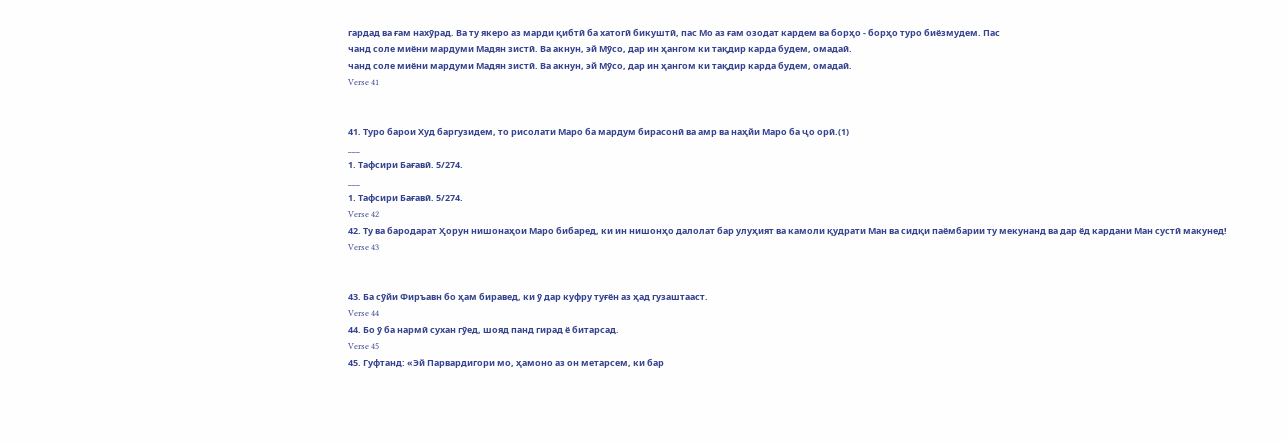гардад ва ғам нахӯрад. Ва ту якеро аз марди қибтӣ ба хатогӣ бикуштӣ, пас Мо аз ғам озодат кардем ва борҳо - борҳо туро биёзмудем. Пас
чанд соле миёни мардуми Мадян зистӣ. Ва акнун, эй Мӯсо, дар ин ҳангом ки тақдир карда будем, омадаӣ.
чанд соле миёни мардуми Мадян зистӣ. Ва акнун, эй Мӯсо, дар ин ҳангом ки тақдир карда будем, омадаӣ.
Verse 41


41. Туро барои Худ баргузидем, то рисолати Маро ба мардум бирасонӣ ва амр ва наҳйи Маро ба ҷо орӣ.(1)
___
1. Тафсири Бағавӣ. 5/274.
___
1. Тафсири Бағавӣ. 5/274.
Verse 42
42. Ту ва бародарат Ҳорун нишонаҳои Маро бибаред, ки ин нишонҳо далолат бар улуҳият ва камоли қудрати Ман ва сидқи паёмбарии ту мекунанд ва дар ёд кардани Ман сустӣ макунед!
Verse 43


43. Ба сӯйи Фиръавн бо ҳам биравед, ки ӯ дар куфру туғён аз ҳад гузаштааст.
Verse 44
44. Бо ӯ ба нармӣ сухан гӯед, шояд панд гирад ё битарсад.
Verse 45
45. Гуфтанд: «Эй Парвардигори мо, ҳамоно аз он метарсем, ки бар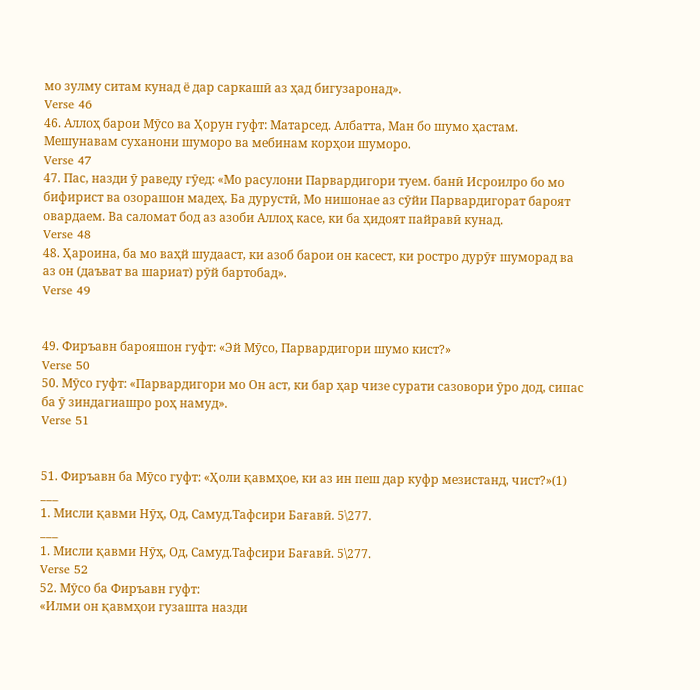мо зулму ситам кунад ё дар саркашӣ аз ҳад бигузаронад».
Verse 46
46. Аллоҳ барои Мӯсо ва Ҳорун гуфт: Матарсед. Албатта, Ман бо шумо ҳастам. Мешунавам суханони шуморо ва мебинам корҳои шуморо.
Verse 47
47. Пас, назди ӯ раведу гӯед: «Мо расулони Парвардигори туем. банӣ Исроилро бо мо бифирист ва озорашон мадеҳ. Ба дурустӣ, Мо нишонае аз сӯйи Парвардигорат бароят овардаем. Ва саломат бод аз азоби Аллоҳ касе, ки ба ҳидоят пайравӣ кунад.
Verse 48
48. Ҳароина, ба мо ваҳй шудааст, ки азоб барои он касест, ки ростро дурӯғ шуморад ва аз он (даъват ва шариат) рӯй бартобад».
Verse 49


49. Фиръавн барояшон гуфт: «Эй Мӯсо, Парвардигори шумо кист?»
Verse 50
50. Мӯсо гуфт: «Парвардигори мо Он аст, ки бар ҳар чизе сурати сазовори ӯро дод, сипас ба ӯ зиндагиашро роҳ намуд».
Verse 51


51. Фиръавн ба Мӯсо гуфт: «Ҳоли қавмҳое, ки аз ин пеш дар куфр мезистанд, чист?»(1)
___
1. Мисли қавми Нӯҳ, Од, Самуд.Тафсири Бағавӣ. 5\277.
___
1. Мисли қавми Нӯҳ, Од, Самуд.Тафсири Бағавӣ. 5\277.
Verse 52
52. Мӯсо ба Фиръавн гуфт:
«Илми он қавмҳои гузашта назди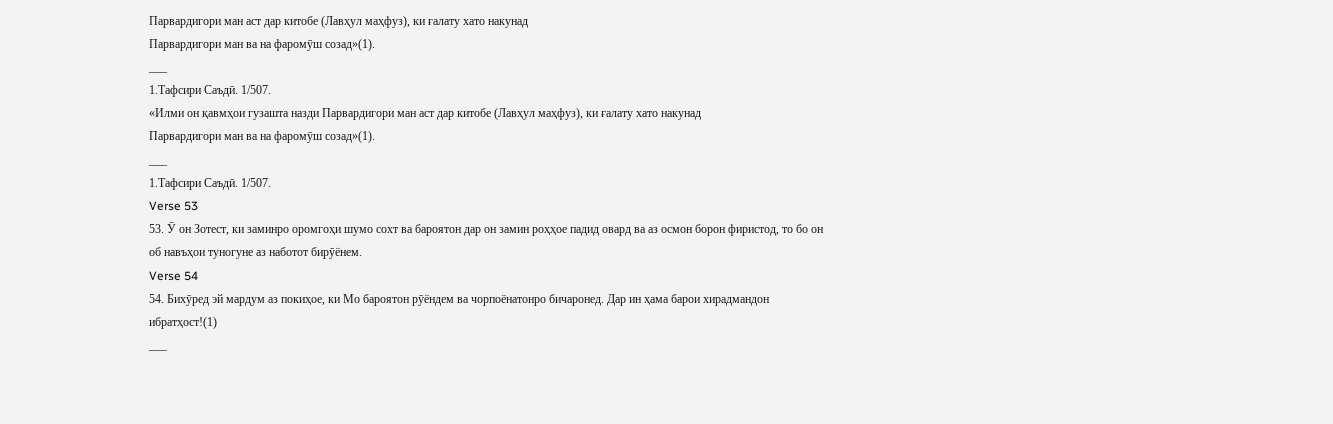Парвардигори ман аст дар китобе (Лавҳул маҳфуз), ки ғалату хато накунад
Парвардигори ман ва на фаромӯш созад»(1).
___
1.Тафсири Саъдӣ. 1/507.
«Илми он қавмҳои гузашта назди Парвардигори ман аст дар китобе (Лавҳул маҳфуз), ки ғалату хато накунад
Парвардигори ман ва на фаромӯш созад»(1).
___
1.Тафсири Саъдӣ. 1/507.
Verse 53
53. Ӯ он Зотест, ки заминро оромгоҳи шумо сохт ва бароятон дар он замин роҳҳое падид овард ва аз осмон борон фиристод, то бо он об навъҳои туногуне аз наботот бирӯёнем.
Verse 54
54. Бихӯред эй мардум аз покиҳое, ки Мо бароятон рӯёндем ва чорпоёнатонро бичаронед. Дар ин ҳама барои хирадмандон ибратҳост!(1)
___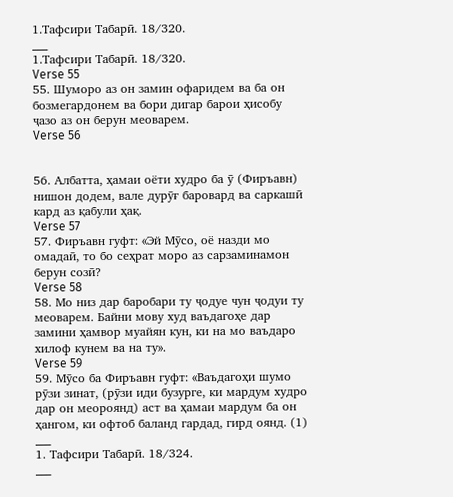1.Тафсири Табарӣ. 18/320.
___
1.Тафсири Табарӣ. 18/320.
Verse 55
55. Шуморо аз он замин офаридем ва ба он бозмегардонем ва бори дигар барои ҳисобу ҷазо аз он берун меоварем.
Verse 56


56. Албатта, ҳамаи оёти худро ба ӯ (Фиръавн) нишон додем, вале дурӯғ баровард ва саркашӣ кард аз қабули ҳақ.
Verse 57
57. Фиръавн гуфт: «Эй Мӯсо, оё назди мо омадаӣ, то бо сеҳрат моро аз сарзаминамон берун созӣ?
Verse 58
58. Мо низ дар баробари ту ҷодуе чун ҷодуи ту меоварем. Байни мову худ ваъдагоҳе дар замини ҳамвор муайян кун, ки на мо ваъдаро хилоф кунем ва на ту».
Verse 59
59. Мӯсо ба Фиръавн гуфт: «Ваъдагоҳи шумо рӯзи зинат, (рӯзи иди бузурге, ки мардум худро дар он меороянд) аст ва ҳамаи мардум ба он ҳангом, ки офтоб баланд гардад, гирд оянд. (1)
___
1. Тафсири Табарӣ. 18/324.
___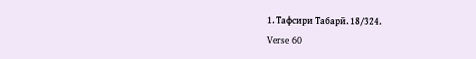1. Тафсири Табарӣ. 18/324.
Verse 60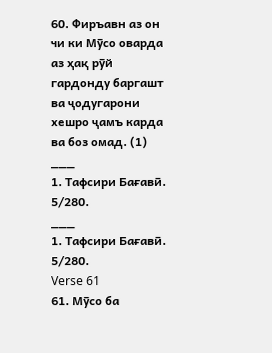60. Фиръавн аз он чи ки Мӯсо оварда аз ҳақ рӯй гардонду баргашт ва ҷодугарони хешро ҷамъ карда ва боз омад. (1)
___
1. Тафсири Бағавӣ. 5/280.
___
1. Тафсири Бағавӣ. 5/280.
Verse 61
61. Мӯсо ба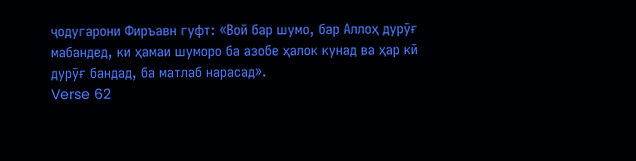ҷодугарони Фиръавн гуфт: «Вой бар шумо, бар Аллоҳ дурӯғ мабандед, ки ҳамаи шуморо ба азобе ҳалок кунад ва ҳар кӣ дурӯғ бандад, ба матлаб нарасад».
Verse 62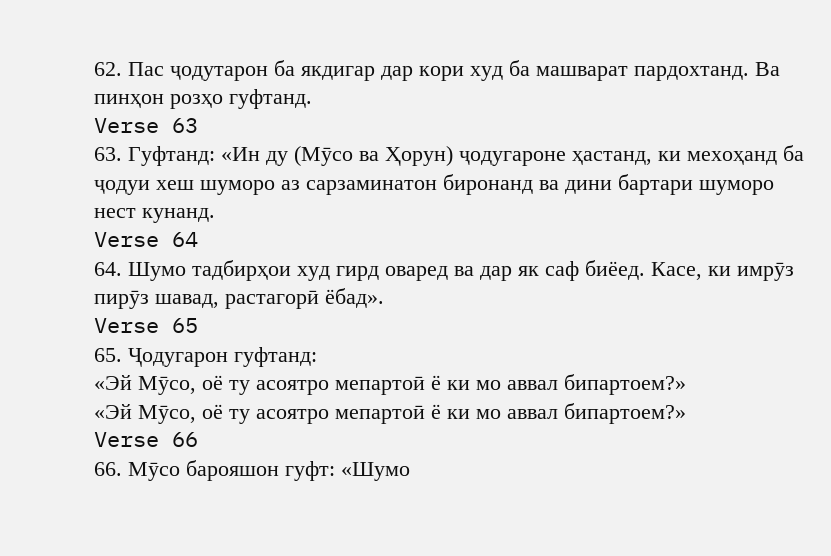62. Пас ҷодутарон ба якдигар дар кори худ ба машварат пардохтанд. Ва пинҳон розҳо гуфтанд.
Verse 63
63. Гуфтанд: «Ин ду (Мӯсо ва Ҳорун) ҷодугароне ҳастанд, ки мехоҳанд ба ҷодуи хеш шуморо аз сарзаминатон биронанд ва дини бартари шуморо нест кунанд.
Verse 64
64. Шумо тадбирҳои худ гирд оваред ва дар як саф биёед. Касе, ки имрӯз пирӯз шавад, растагорӣ ёбад».
Verse 65
65. Ҷодугарон гуфтанд:
«Эй Мӯсо, оё ту асоятро мепартоӣ ё ки мо аввал бипартоем?»
«Эй Мӯсо, оё ту асоятро мепартоӣ ё ки мо аввал бипартоем?»
Verse 66
66. Мӯсо барояшон гуфт: «Шумо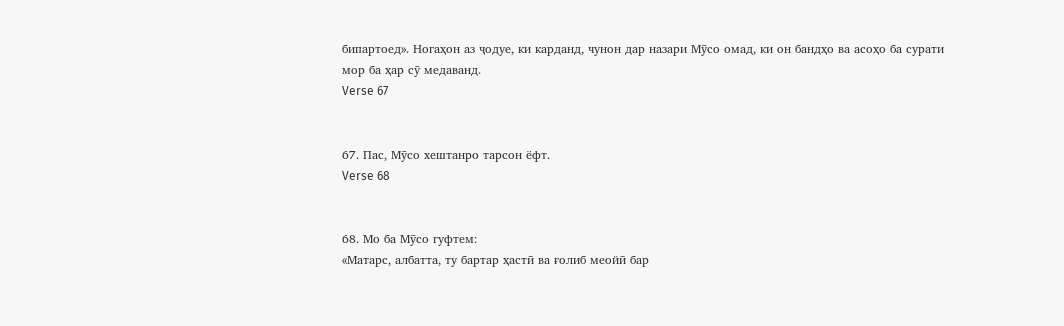бипартоед». Ногаҳон аз ҷодуе, ки карданд, чунон дар назари Мӯсо омад, ки он бандҳо ва асоҳо ба сурати мор ба ҳар сӯ медаванд.
Verse 67


67. Пас, Мӯсо хештанро тарсон ёфт.
Verse 68


68. Мо ба Мӯсо гуфтем:
«Матарс, албатта, ту бартар ҳастӣ ва ғолиб меойӣ бар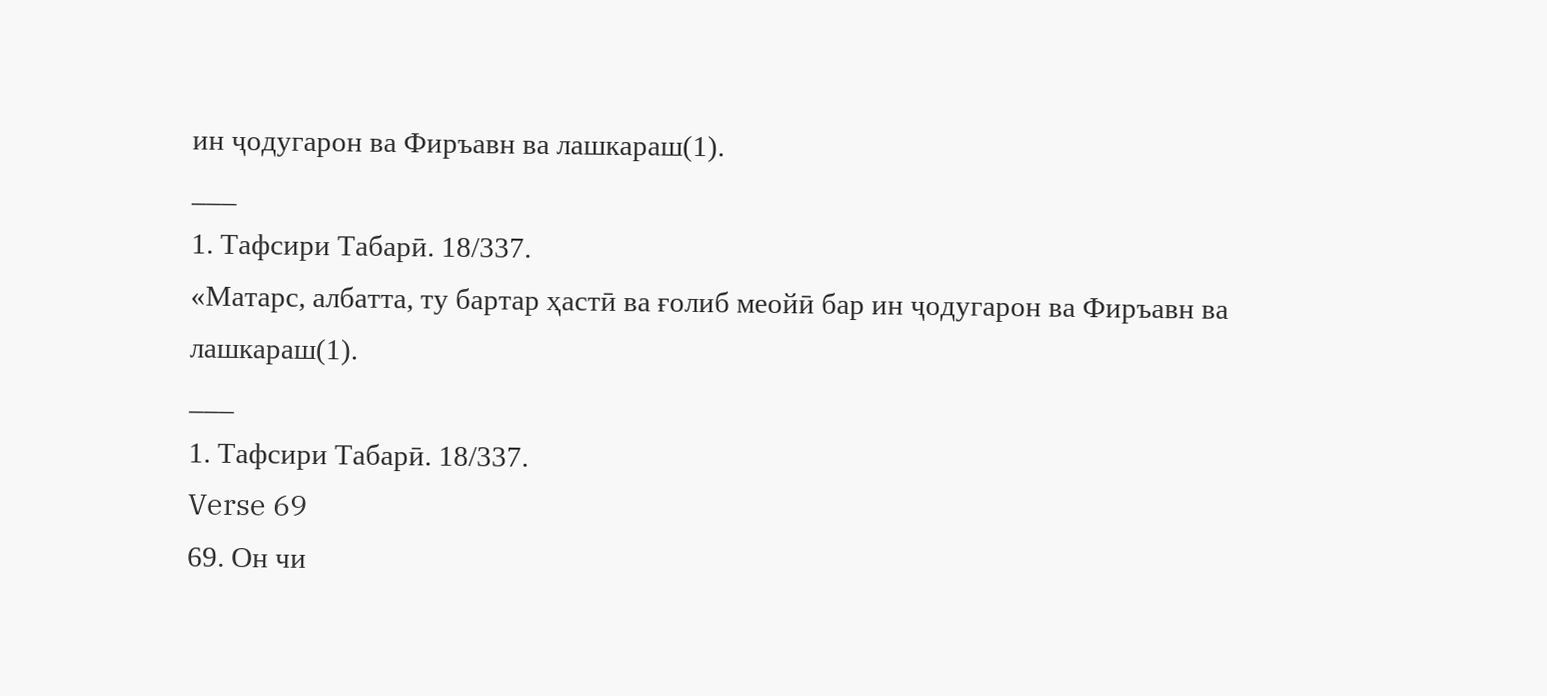ин ҷодугарон ва Фиръавн ва лашкараш(1).
___
1. Тафсири Табарӣ. 18/337.
«Матарс, албатта, ту бартар ҳастӣ ва ғолиб меойӣ бар ин ҷодугарон ва Фиръавн ва лашкараш(1).
___
1. Тафсири Табарӣ. 18/337.
Verse 69
69. Он чи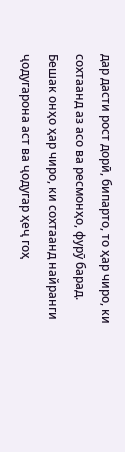дар дасти рост дорӣ, бипарто, то ҳар чиро, ки сохтаанд аз асо ва ресмонҳо, фурӯ барад. Бешак онҳо ҳар чиро, ки сохтаанд найранги ҷодугарона аст ва ҷодугар ҳеҷ гоҳ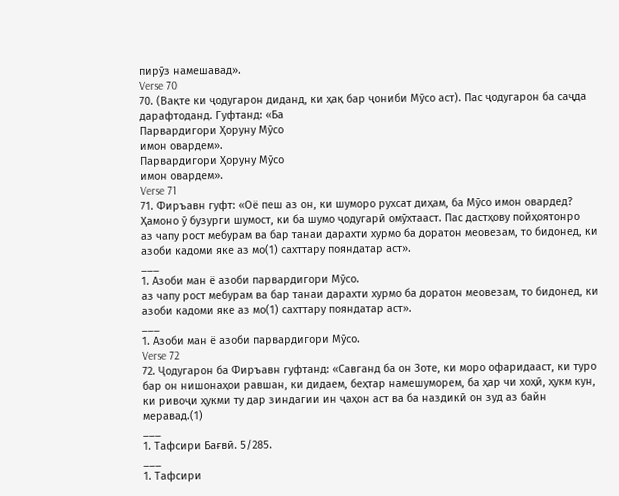пирӯз намешавад».
Verse 70
70. (Вақте ки ҷодугарон диданд, ки ҳақ бар ҷониби Мӯсо аст). Пас ҷодугарон ба саҷда дарафтоданд. Гуфтанд: «Ба
Парвардигори Ҳоруну Мӯсо
имон овардем».
Парвардигори Ҳоруну Мӯсо
имон овардем».
Verse 71
71. Фиръавн гуфт: «Оё пеш аз он, ки шуморо рухсат диҳам, ба Мӯсо имон овардед? Ҳамоно ӯ бузурги шумост, ки ба шумо ҷодугарӣ омӯхтааст. Пас дастҳову пойҳоятонро
аз чапу рост мебурам ва бар танаи дарахти хурмо ба доратон меовезам, то бидонед, ки азоби кадоми яке аз мо(1) сахттару пояндатар аст».
___
1. Азоби ман ё азоби парвардигори Мӯсо.
аз чапу рост мебурам ва бар танаи дарахти хурмо ба доратон меовезам, то бидонед, ки азоби кадоми яке аз мо(1) сахттару пояндатар аст».
___
1. Азоби ман ё азоби парвардигори Мӯсо.
Verse 72
72. Ҷодугарон ба Фиръавн гуфтанд: «Савганд ба он Зоте, ки моро офаридааст, ки туро бар он нишонаҳои равшан, ки дидаем, беҳтар намешуморем, ба ҳар чи хоҳӣ, ҳукм кун, ки ривоҷи ҳукми ту дар зиндагии ин ҷаҳон аст ва ба наздикӣ он зуд аз байн меравад.(1)
___
1. Тафсири Бағвӣ. 5/285.
___
1. Тафсири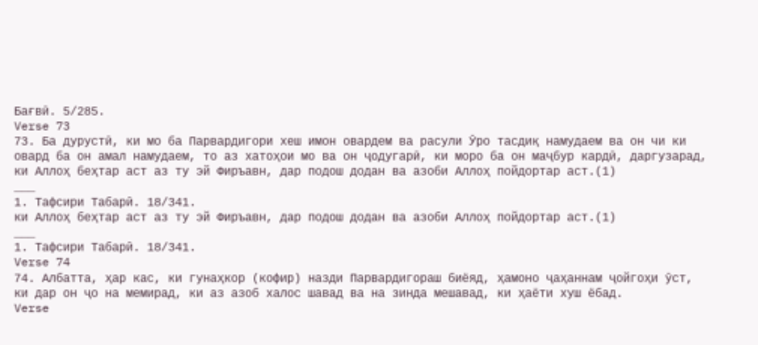Бағвӣ. 5/285.
Verse 73
73. Ба дурустӣ, ки мо ба Парвардигори хеш имон овардем ва расули Ӯро тасдиқ намудаем ва он чи ки овард ба он амал намудаем, то аз хатоҳои мо ва он ҷодугарӣ, ки моро ба он маҷбур кардӣ, даргузарад,
ки Аллоҳ беҳтар аст аз ту эй Фиръавн, дар подош додан ва азоби Аллоҳ пойдортар аст.(1)
___
1. Тафсири Табарӣ. 18/341.
ки Аллоҳ беҳтар аст аз ту эй Фиръавн, дар подош додан ва азоби Аллоҳ пойдортар аст.(1)
___
1. Тафсири Табарӣ. 18/341.
Verse 74
74. Албатта, ҳар кас, ки гунаҳкор (кофир) назди Парвардигораш биёяд, ҳамоно ҷаҳаннам ҷойгоҳи ӯст, ки дар он ҷо на мемирад, ки аз азоб халос шавад ва на зинда мешавад, ки ҳаёти хуш ёбад.
Verse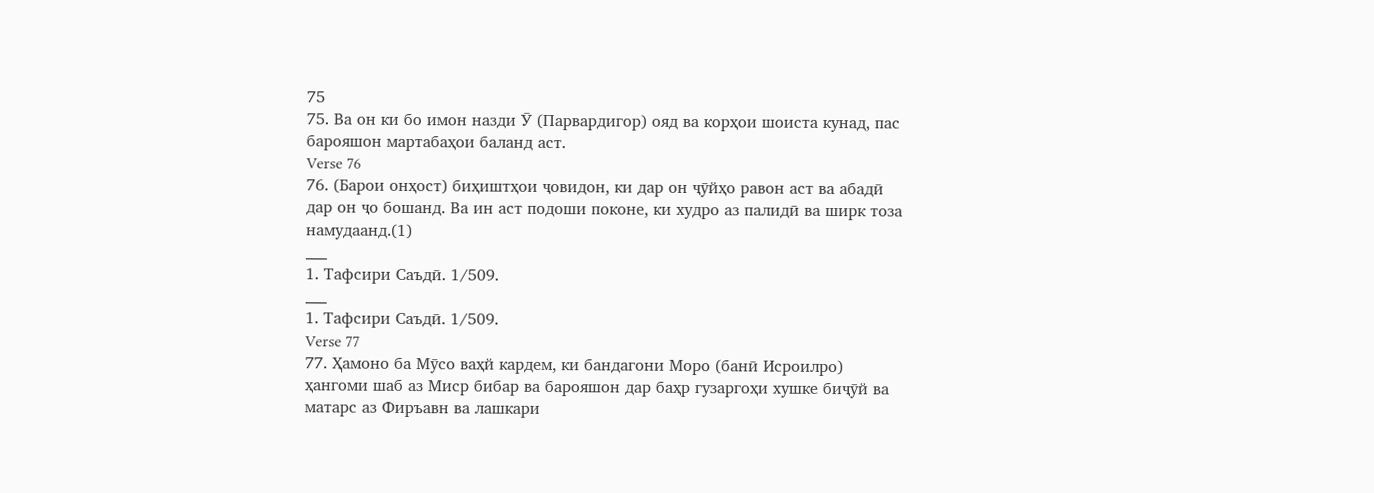75
75. Ва он ки бо имон назди Ӯ (Парвардигор) ояд ва корҳои шоиста кунад, пас барояшон мартабаҳои баланд аст.
Verse 76
76. (Барои онҳост) биҳиштҳои ҷовидон, ки дар он ҷӯйҳо равон аст ва абадӣ дар он ҷо бошанд. Ва ин аст подоши поконе, ки худро аз палидӣ ва ширк тоза намудаанд.(1)
___
1. Тафсири Саъдӣ. 1/509.
___
1. Тафсири Саъдӣ. 1/509.
Verse 77
77. Ҳамоно ба Мӯсо ваҳй кардем, ки бандагони Моро (банӣ Исроилро) ҳангоми шаб аз Миср бибар ва барояшон дар баҳр гузаргоҳи хушке биҷӯй ва матарс аз Фиръавн ва лашкари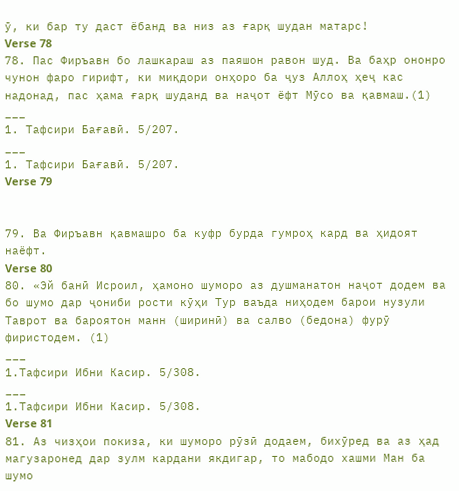ӯ, ки бар ту даст ёбанд ва низ аз ғарқ шудан матарс!
Verse 78
78. Пас Фиръавн бо лашкараш аз паяшон равон шуд. Ва баҳр ононро чунон фаро гирифт, ки миқдори онҳоро ба ҷуз Аллоҳ ҳеҷ кас надонад, пас ҳама ғарқ шуданд ва наҷот ёфт Мӯсо ва қавмаш.(1)
___
1. Тафсири Бағавӣ. 5/207.
___
1. Тафсири Бағавӣ. 5/207.
Verse 79


79. Ва Фиръавн қавмашро ба куфр бурда гумроҳ кард ва ҳидоят наёфт.
Verse 80
80. «Эй банӣ Исроил, ҳамоно шуморо аз душманатон наҷот додем ва бо шумо дар ҷониби рости кӯҳи Тур ваъда ниҳодем барои нузули Таврот ва бароятон манн (ширинӣ) ва салво (бедона) фурӯ фиристодем. (1)
___
1.Тафсири Ибни Касир. 5/308.
___
1.Тафсири Ибни Касир. 5/308.
Verse 81
81. Аз чизҳои покиза, ки шуморо рӯзӣ додаем, бихӯред ва аз ҳад магузаронед дар зулм кардани якдигар, то мабодо хашми Ман ба шумо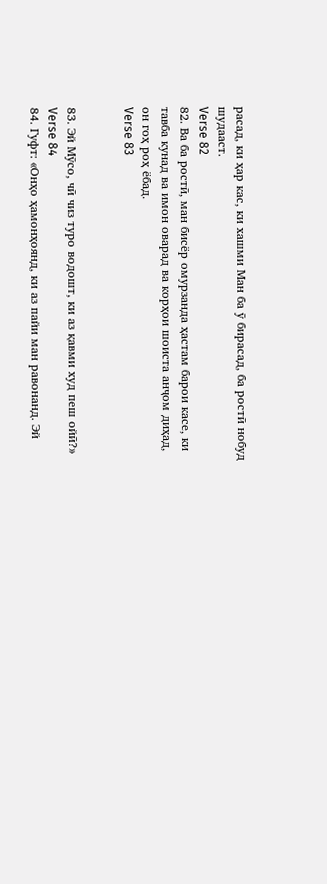расад, ки ҳар кас, ки хашми Ман ба ӯ бирасад, ба ростӣ нобуд шудааст.
Verse 82
82. Ва ба ростӣ, ман бисёр омурзанда ҳастам барои касе, ки тавба кунад ва имон оварад ва корҳои шоиста анҷом диҳад, он гоҳ роҳ ёбад.
Verse 83


83. Эй Мӯсо, чӣ чиз туро водошт, ки аз қавми худ пеш ойӣ?»
Verse 84
84. Гуфт: «Онҳо ҳамонҳоянд, ки аз пайи ман равонанд. Эй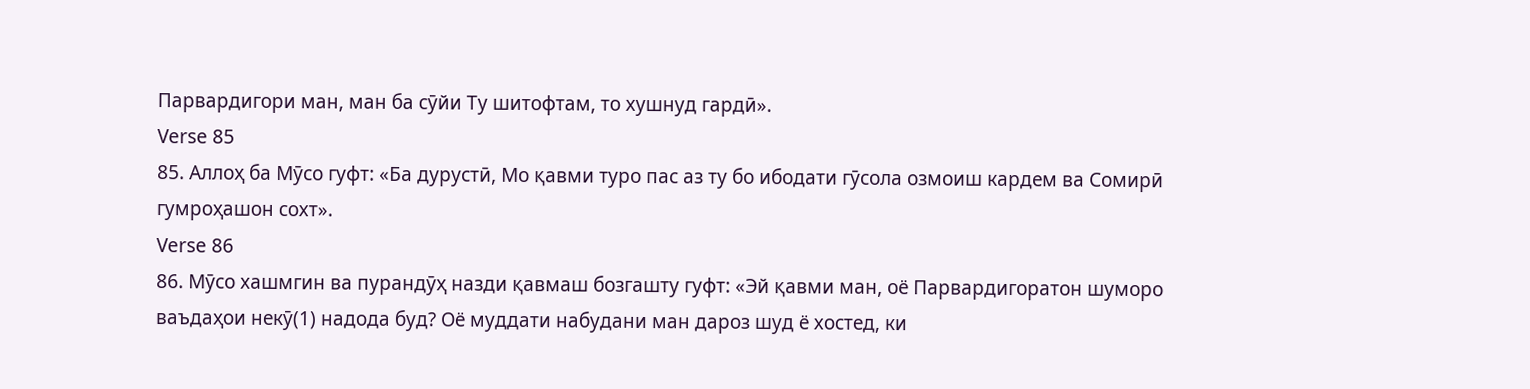Парвардигори ман, ман ба сӯйи Ту шитофтам, то хушнуд гардӣ».
Verse 85
85. Аллоҳ ба Мӯсо гуфт: «Ба дурустӣ, Мо қавми туро пас аз ту бо ибодати гӯсола озмоиш кардем ва Сомирӣ гумроҳашон сохт».
Verse 86
86. Мӯсо хашмгин ва пурандӯҳ назди қавмаш бозгашту гуфт: «Эй қавми ман, оё Парвардигоратон шуморо ваъдаҳои некӯ(1) надода буд? Оё муддати набудани ман дароз шуд ё хостед, ки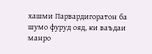хашми Парвардигоратон ба шумо фуруд ояд, ки ваъдаи манро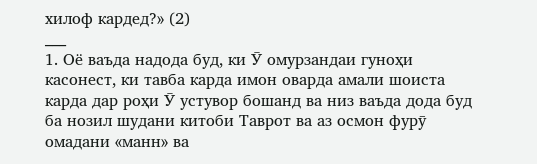хилоф кардед?» (2)
___
1. Оё ваъда надода буд, ки Ӯ омурзандаи гуноҳи касонест, ки тавба карда имон оварда амали шоиста карда дар роҳи Ӯ устувор бошанд ва низ ваъда дода буд ба нозил шудани китоби Таврот ва аз осмон фурӯ омадани «манн» ва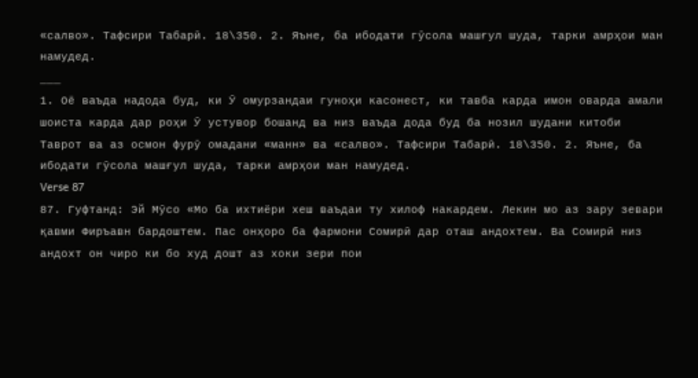«салво». Тафсири Табарӣ. 18\350. 2. Яъне, ба ибодати гӯсола машғул шуда, тарки амрҳои ман намудед.
___
1. Оё ваъда надода буд, ки Ӯ омурзандаи гуноҳи касонест, ки тавба карда имон оварда амали шоиста карда дар роҳи Ӯ устувор бошанд ва низ ваъда дода буд ба нозил шудани китоби Таврот ва аз осмон фурӯ омадани «манн» ва «салво». Тафсири Табарӣ. 18\350. 2. Яъне, ба ибодати гӯсола машғул шуда, тарки амрҳои ман намудед.
Verse 87
87. Гуфтанд: Эй Мӯсо «Мо ба ихтиёри хеш ваъдаи ту хилоф накардем. Лекин мо аз зару зевари қавми Фиръавн бардоштем. Пас онҳоро ба фармони Сомирӣ дар оташ андохтем. Ва Сомирӣ низ
андохт он чиро ки бо худ дошт аз хоки зери пои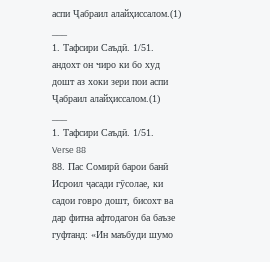аспи Ҷабраил алайҳиссалом.(1)
___
1. Тафсири Саъдӣ. 1/51.
андохт он чиро ки бо худ дошт аз хоки зери пои аспи Ҷабраил алайҳиссалом.(1)
___
1. Тафсири Саъдӣ. 1/51.
Verse 88
88. Пас Сомирӣ барои банӣ Исроил ҷасади гӯсолае, ки садои говро дошт, бисохт ва дар фитна афтодагон ба баъзе гуфтанд: «Ин маъбуди шумо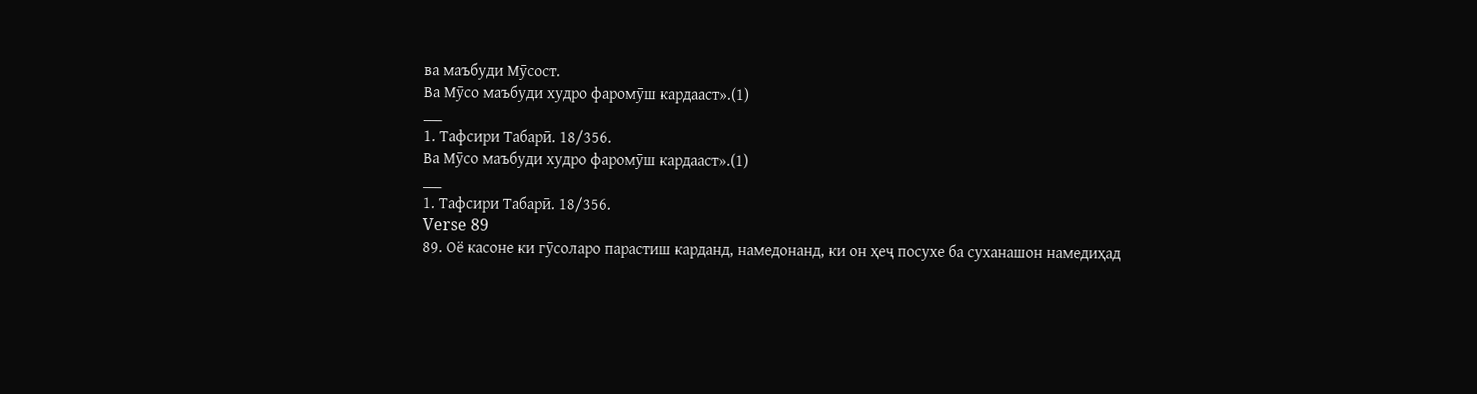ва маъбуди Мӯсост.
Ва Мӯсо маъбуди худро фаромӯш кардааст».(1)
___
1. Тафсири Табарӣ. 18/356.
Ва Мӯсо маъбуди худро фаромӯш кардааст».(1)
___
1. Тафсири Табарӣ. 18/356.
Verse 89
89. Оё касоне ки гӯсоларо парастиш карданд, намедонанд, ки он ҳеҷ посухе ба суханашон намедиҳад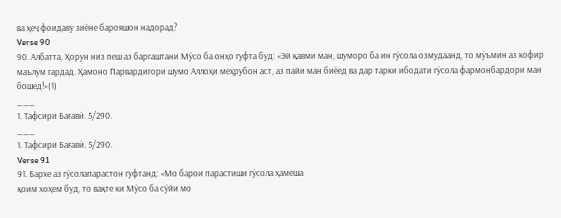ва ҳеҷ фоидаву зиёне барояшон надорад?
Verse 90
90. Албатта, Ҳорун низ пеш аз баргаштани Мӯсо ба онҳо гуфта буд: «Эй қавми ман, шуморо ба ин гӯсола озмудаанд, то мӯъмин аз кофир маълум гардад. Ҳамоно Парвардигори шумо Аллоҳи меҳрубон аст, аз пайи ман биёед ва дар тарки ибодати гӯсола фармонбардори ман бошед!»(1)
___
1. Тафсири Бағавӣ. 5/290.
___
1. Тафсири Бағавӣ. 5/290.
Verse 91
91. Бархе аз гӯсолапарастон гуфтанд: «Мо барои парастиши гӯсола ҳамеша
қоим хоҳем буд, то вақте ки Мӯсо ба сӯйи мо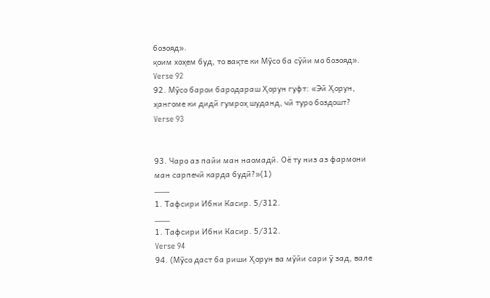бозояд».
қоим хоҳем буд, то вақте ки Мӯсо ба сӯйи мо бозояд».
Verse 92
92. Мӯсо барои бародараш Ҳорун гуфт: «Эй Ҳорун, ҳангоме ки дидӣ гумроҳ шуданд, чӣ туро боздошт?
Verse 93


93. Чаро аз пайи ман наомадӣ. Оё ту низ аз фармони ман сарпечӣ карда будӣ?»(1)
___
1. Тафсири Ибни Касир. 5/312.
___
1. Тафсири Ибни Касир. 5/312.
Verse 94
94. (Мӯсо даст ба риши Ҳорун ва мӯйи сари ӯ зад, вале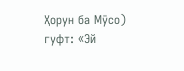Ҳорун ба Мӯсо) гуфт: «Эй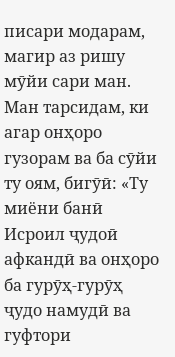писари модарам, магир аз ришу мӯйи сари ман. Ман тарсидам, ки агар онҳоро гузорам ва ба сӯйи ту оям, бигӯӣ: «Ту миёни банӣ Исроил ҷудоӣ афкандӣ ва онҳоро ба гурӯҳ-гурӯҳ ҷудо намудӣ ва гуфтори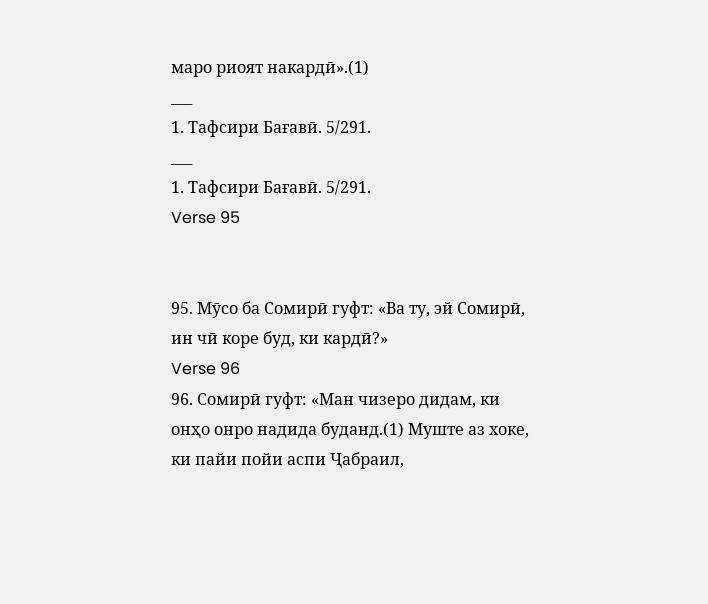маро риоят накардӣ».(1)
___
1. Тафсири Бағавӣ. 5/291.
___
1. Тафсири Бағавӣ. 5/291.
Verse 95


95. Мӯсо ба Сомирӣ гуфт: «Ва ту, эй Сомирӣ, ин чӣ коре буд, ки кардӣ?»
Verse 96
96. Сомирӣ гуфт: «Ман чизеро дидам, ки онҳо онро надида буданд.(1) Муште аз хоке,
ки пайи пойи аспи Ҷабраил,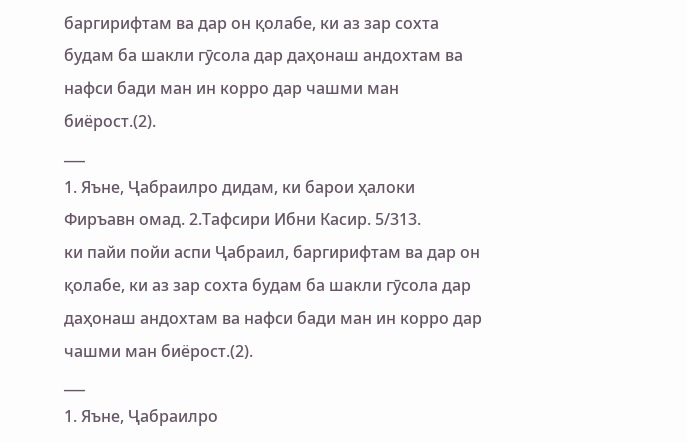баргирифтам ва дар он қолабе, ки аз зар сохта будам ба шакли гӯсола дар даҳонаш андохтам ва нафси бади ман ин корро дар чашми ман биёрост.(2).
___
1. Яъне, Ҷабраилро дидам, ки барои ҳалоки Фиръавн омад. 2.Тафсири Ибни Касир. 5/313.
ки пайи пойи аспи Ҷабраил, баргирифтам ва дар он қолабе, ки аз зар сохта будам ба шакли гӯсола дар даҳонаш андохтам ва нафси бади ман ин корро дар чашми ман биёрост.(2).
___
1. Яъне, Ҷабраилро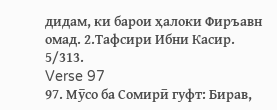дидам, ки барои ҳалоки Фиръавн омад. 2.Тафсири Ибни Касир. 5/313.
Verse 97
97. Мӯсо ба Сомирӣ гуфт: Бирав,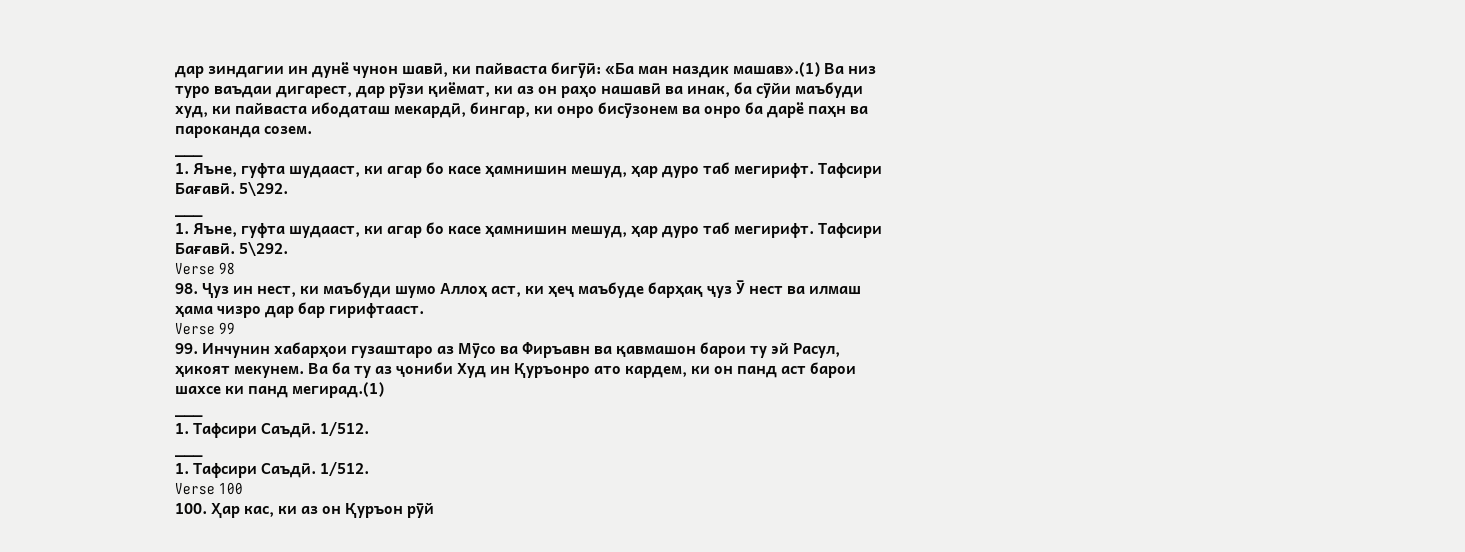дар зиндагии ин дунё чунон шавӣ, ки пайваста бигӯӣ: «Ба ман наздик машав».(1) Ва низ туро ваъдаи дигарест, дар рӯзи қиёмат, ки аз он раҳо нашавӣ ва инак, ба сӯйи маъбуди худ, ки пайваста ибодаташ мекардӣ, бингар, ки онро бисӯзонем ва онро ба дарё паҳн ва пароканда созем.
___
1. Яъне, гуфта шудааст, ки агар бо касе ҳамнишин мешуд, ҳар дуро таб мегирифт. Тафсири Бағавӣ. 5\292.
___
1. Яъне, гуфта шудааст, ки агар бо касе ҳамнишин мешуд, ҳар дуро таб мегирифт. Тафсири Бағавӣ. 5\292.
Verse 98
98. Ҷуз ин нест, ки маъбуди шумо Аллоҳ аст, ки ҳеҷ маъбуде барҳақ ҷуз Ӯ нест ва илмаш ҳама чизро дар бар гирифтааст.
Verse 99
99. Инчунин хабарҳои гузаштаро аз Мӯсо ва Фиръавн ва қавмашон барои ту эй Расул, ҳикоят мекунем. Ва ба ту аз ҷониби Худ ин Қуръонро ато кардем, ки он панд аст барои шахсе ки панд мегирад.(1)
___
1. Тафсири Саъдӣ. 1/512.
___
1. Тафсири Саъдӣ. 1/512.
Verse 100
100. Ҳар кас, ки аз он Қуръон рӯй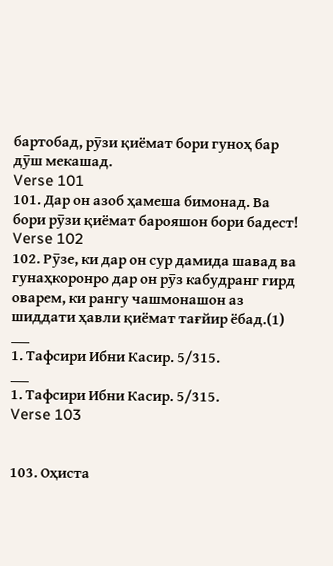бартобад, рӯзи қиёмат бори гуноҳ бар дӯш мекашад.
Verse 101
101. Дар он азоб ҳамеша бимонад. Ва бори рӯзи қиёмат барояшон бори бадест!
Verse 102
102. Рӯзе, ки дар он сур дамида шавад ва гунаҳкоронро дар он рӯз кабудранг гирд оварем, ки рангу чашмонашон аз шиддати ҳавли қиёмат тағйир ёбад.(1)
___
1. Тафсири Ибни Касир. 5/315.
___
1. Тафсири Ибни Касир. 5/315.
Verse 103


103. Оҳиста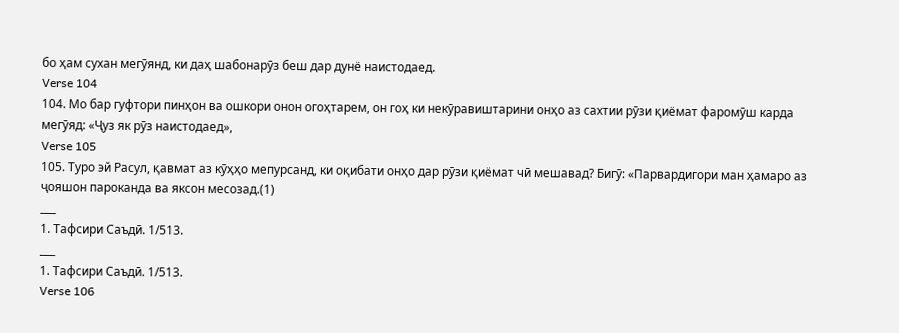бо ҳам сухан мегӯянд, ки даҳ шабонарӯз беш дар дунё наистодаед.
Verse 104
104. Мо бар гуфтори пинҳон ва ошкори онон огоҳтарем, он гоҳ ки некӯравиштарини онҳо аз сахтии рӯзи қиёмат фаромӯш карда мегӯяд: «Ҷуз як рӯз наистодаед»,
Verse 105
105. Туро эй Расул, қавмат аз кӯҳҳо мепурсанд, ки оқибати онҳо дар рӯзи қиёмат чӣ мешавад? Бигӯ: «Парвардигори ман ҳамаро аз ҷояшон пароканда ва яксон месозад.(1)
___
1. Тафсири Саъдӣ. 1/513.
___
1. Тафсири Саъдӣ. 1/513.
Verse 106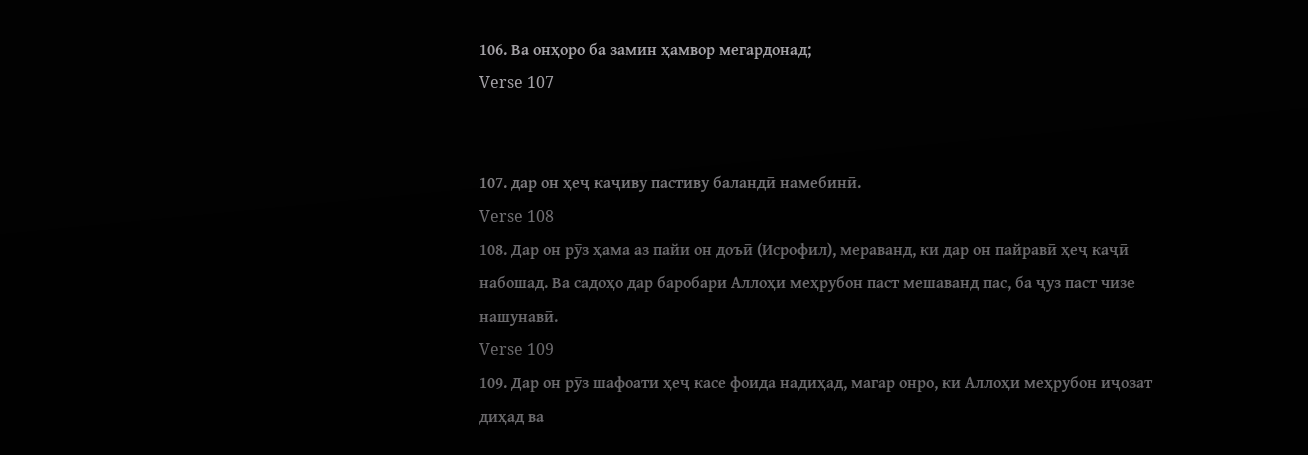106. Ва онҳоро ба замин ҳамвор мегардонад;
Verse 107


107. дар он ҳеҷ каҷиву пастиву баландӣ намебинӣ.
Verse 108
108. Дар он рӯз ҳама аз пайи он доъӣ (Исрофил), мераванд, ки дар он пайравӣ ҳеҷ каҷӣ набошад. Ва садоҳо дар баробари Аллоҳи меҳрубон паст мешаванд пас, ба ҷуз паст чизе нашунавӣ.
Verse 109
109. Дар он рӯз шафоати ҳеҷ касе фоида надиҳад, магар онро, ки Аллоҳи меҳрубон иҷозат диҳад ва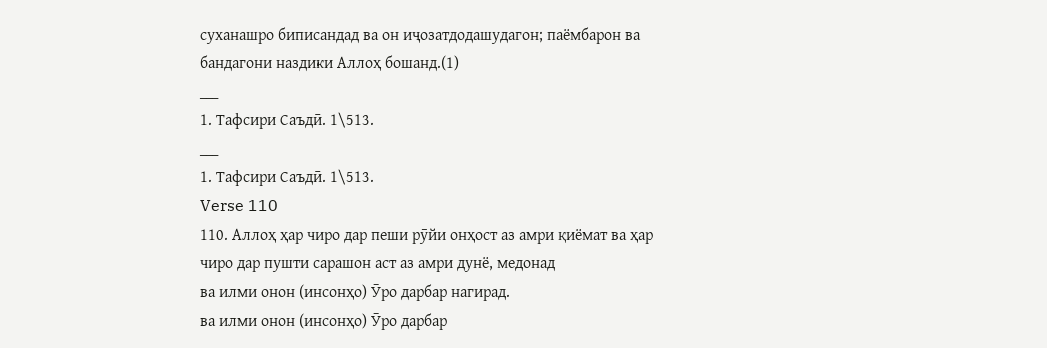суханашро биписандад ва он иҷозатдодашудагон; паёмбарон ва бандагони наздики Аллоҳ бошанд.(1)
___
1. Тафсири Саъдӣ. 1\513.
___
1. Тафсири Саъдӣ. 1\513.
Verse 110
110. Аллоҳ ҳар чиро дар пеши рӯйи онҳост аз амри қиёмат ва ҳар чиро дар пушти сарашон аст аз амри дунё, медонад
ва илми онон (инсонҳо) Ӯро дарбар нагирад.
ва илми онон (инсонҳо) Ӯро дарбар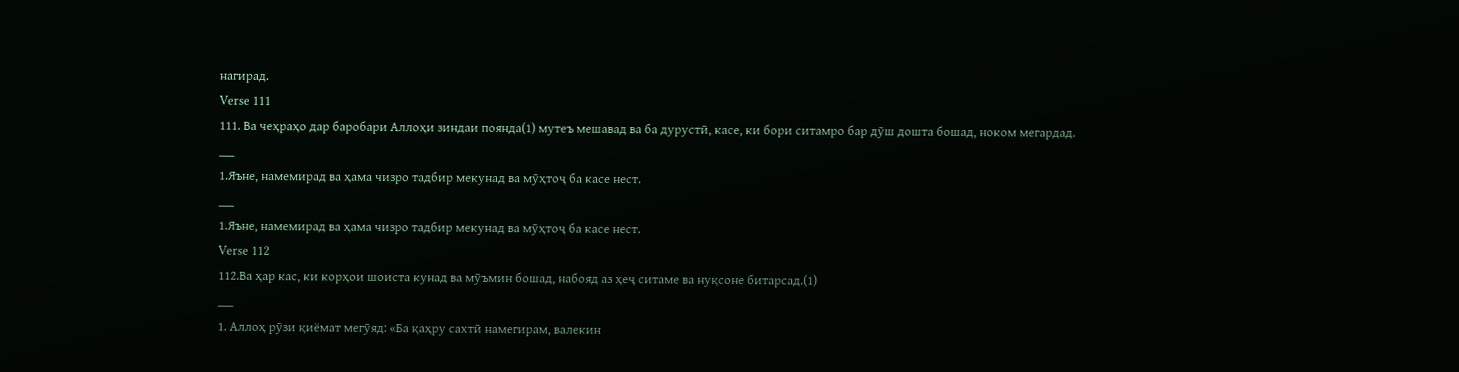нагирад.
Verse 111
111. Ва чеҳраҳо дар баробари Аллоҳи зиндаи поянда(1) мутеъ мешавад ва ба дурустӣ, касе, ки бори ситамро бар дӯш дошта бошад, ноком мегардад.
___
1.Яъне, намемирад ва ҳама чизро тадбир мекунад ва мӯҳтоҷ ба касе нест.
___
1.Яъне, намемирад ва ҳама чизро тадбир мекунад ва мӯҳтоҷ ба касе нест.
Verse 112
112.Ва ҳар кас, ки корҳои шоиста кунад ва мӯъмин бошад, набояд аз ҳеҷ ситаме ва нуқсоне битарсад.(1)
___
1. Аллоҳ рӯзи қиёмат мегӯяд: «Ба қаҳру сахтӣ намегирам, валекин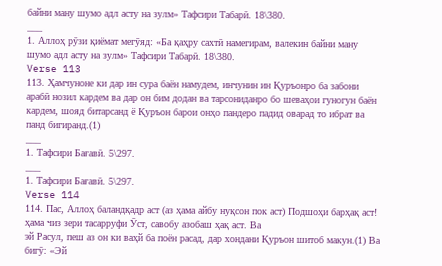байни ману шумо адл асту на зулм» Тафсири Табарӣ. 18\380.
___
1. Аллоҳ рӯзи қиёмат мегӯяд: «Ба қаҳру сахтӣ намегирам, валекин байни ману шумо адл асту на зулм» Тафсири Табарӣ. 18\380.
Verse 113
113. Ҳамчуноне ки дар ин сура баён намудем, инчунин ин Қуръонро ба забони арабӣ нозил кардем ва дар он бим додан ва тарсониданро бо шеваҳои гуногун баён кардем, шояд битарсанд ё Қуръон барои онҳо пандеро падид оварад то ибрат ва панд бигиранд.(1)
___
1. Тафсири Бағавӣ. 5\297.
___
1. Тафсири Бағавӣ. 5\297.
Verse 114
114. Пас, Аллоҳ баландқадр аст (аз ҳама айбу нуқсон пок аст) Подшоҳи барҳақ аст! ҳама чиз зери тасарруфи Ӯст, савобу азобаш ҳақ аст. Ва
эй Расул, пеш аз он ки ваҳй ба поён расад, дар хондани Қуръон шитоб макун.(1) Ва бигӯ: «Эй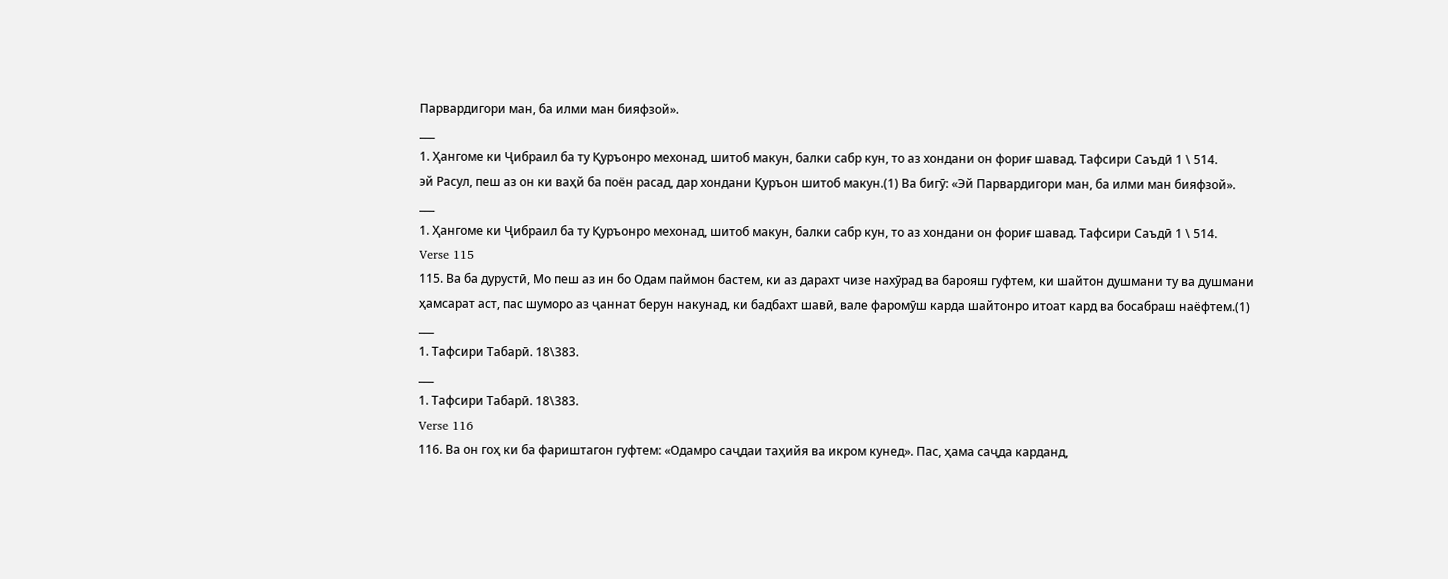Парвардигори ман, ба илми ман бияфзой».
___
1. Ҳангоме ки Ҷибраил ба ту Қуръонро мехонад, шитоб макун, балки сабр кун, то аз хондани он фориғ шавад. Тафсири Саъдӣ 1 \ 514.
эй Расул, пеш аз он ки ваҳй ба поён расад, дар хондани Қуръон шитоб макун.(1) Ва бигӯ: «Эй Парвардигори ман, ба илми ман бияфзой».
___
1. Ҳангоме ки Ҷибраил ба ту Қуръонро мехонад, шитоб макун, балки сабр кун, то аз хондани он фориғ шавад. Тафсири Саъдӣ 1 \ 514.
Verse 115
115. Ва ба дурустӣ, Мо пеш аз ин бо Одам паймон бастем, ки аз дарахт чизе нахӯрад ва барояш гуфтем, ки шайтон душмани ту ва душмани ҳамсарат аст, пас шуморо аз ҷаннат берун накунад, ки бадбахт шавӣ, вале фаромӯш карда шайтонро итоат кард ва босабраш наёфтем.(1)
___
1. Тафсири Табарӣ. 18\383.
___
1. Тафсири Табарӣ. 18\383.
Verse 116
116. Ва он гоҳ ки ба фариштагон гуфтем: «Одамро саҷдаи таҳийя ва икром кунед». Пас, ҳама саҷда карданд,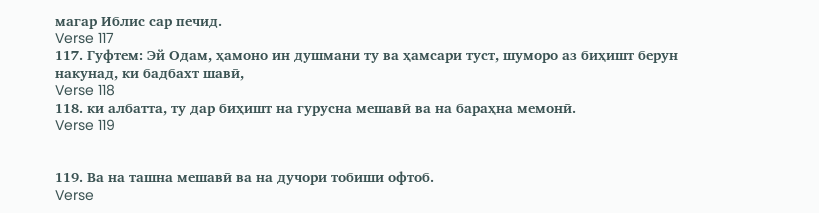магар Иблис сар печид.
Verse 117
117. Гуфтем: Эй Одам, ҳамоно ин душмани ту ва ҳамсари туст, шуморо аз биҳишт берун накунад, ки бадбахт шавӣ,
Verse 118
118. ки албатта, ту дар биҳишт на гурусна мешавӣ ва на бараҳна мемонӣ.
Verse 119


119. Ва на ташна мешавӣ ва на дучори тобиши офтоб.
Verse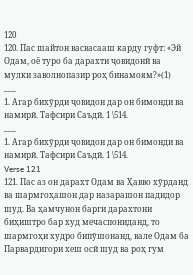120
120. Пас шайтон васвасааш карду гуфт: «Эй Одам, оё туро ба дарахти ҷовидонӣ ва мулки заволнопазир роҳ бинамоям?»(1)
___
1. Агар бихӯрди ҷовидон дар он бимонди ва намирӣ. Тафсири Саъдӣ. 1 \514.
___
1. Агар бихӯрди ҷовидон дар он бимонди ва намирӣ. Тафсири Саъдӣ. 1 \514.
Verse 121
121. Пас аз он дарахт Одам ва Ҳавво хӯрданд ва шармгоҳашон дар назарашон падидор шуд. Ва ҳамчунон барги дарахтони биҳиштро бар худ мечаспониданд, то шармгоҳи худро бипӯшонанд, вале Одам ба Парвардигори хеш осӣ шуд ва роҳ гум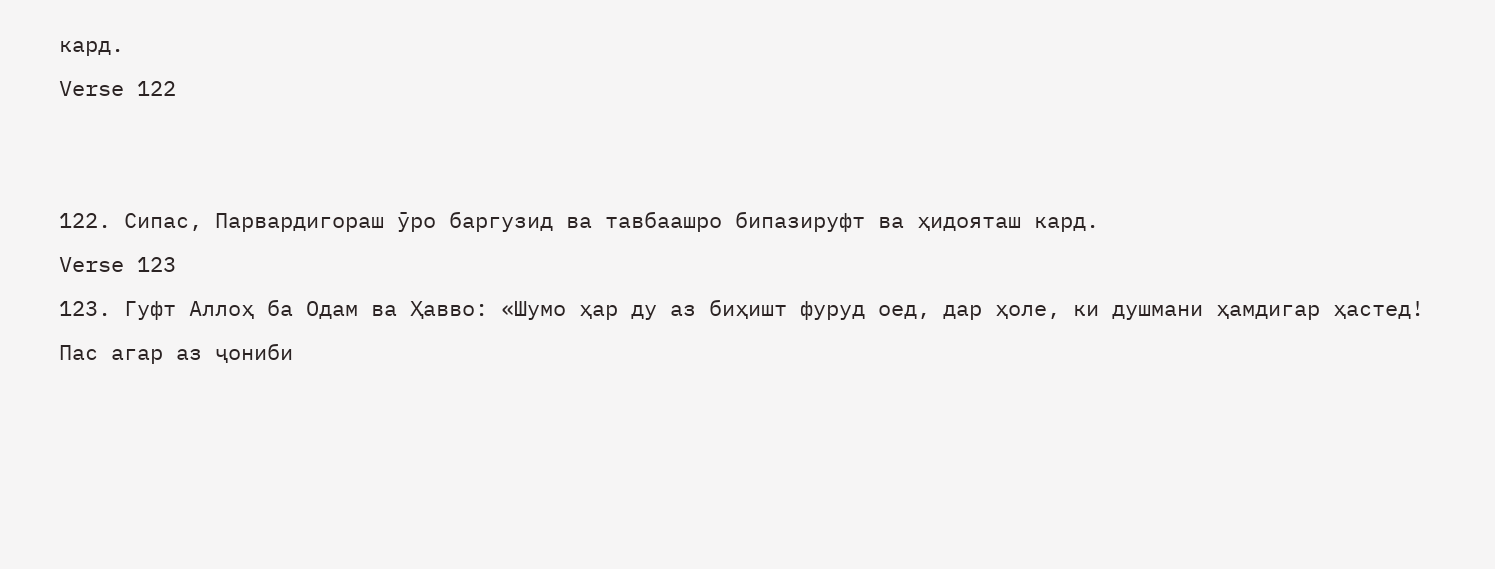кард.
Verse 122


122. Сипас, Парвардигораш ӯро баргузид ва тавбаашро бипазируфт ва ҳидояташ кард.
Verse 123
123. Гуфт Аллоҳ ба Одам ва Ҳавво: «Шумо ҳар ду аз биҳишт фуруд оед, дар ҳоле, ки душмани ҳамдигар ҳастед! Пас агар аз ҷониби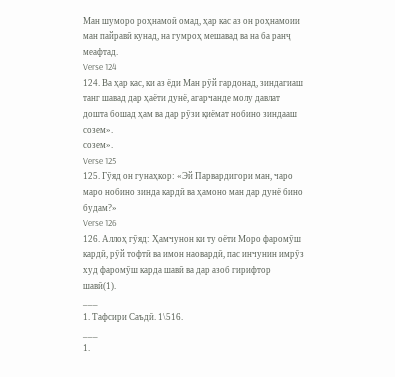Ман шуморо роҳнамоӣ омад, ҳар кас аз он роҳнамоии ман пайравӣ кунад, на гумроҳ мешавад ва на ба ранҷ меафтад.
Verse 124
124. Ва ҳар кас, ки аз ёди Ман рӯй гардонад, зиндагиаш танг шавад дар ҳаёти дунё, агарчанде молу давлат дошта бошад ҳам ва дар рӯзи қиёмат нобино зиндааш
созем».
созем».
Verse 125
125. Гӯяд он гунаҳкор: «Эй Парвардигори ман, чаро маро нобино зинда кардӣ ва ҳамоно ман дар дунё бино будам?»
Verse 126
126. Аллоҳ гӯяд: Ҳамчунон ки ту оёти Моро фаромӯш кардӣ, рӯй тофтӣ ва имон наовардӣ, пас инчунин имрӯз худ фаромӯш карда шавӣ ва дар азоб гирифтор шавӣ(1).
___
1. Тафсири Саъдӣ. 1\516.
___
1.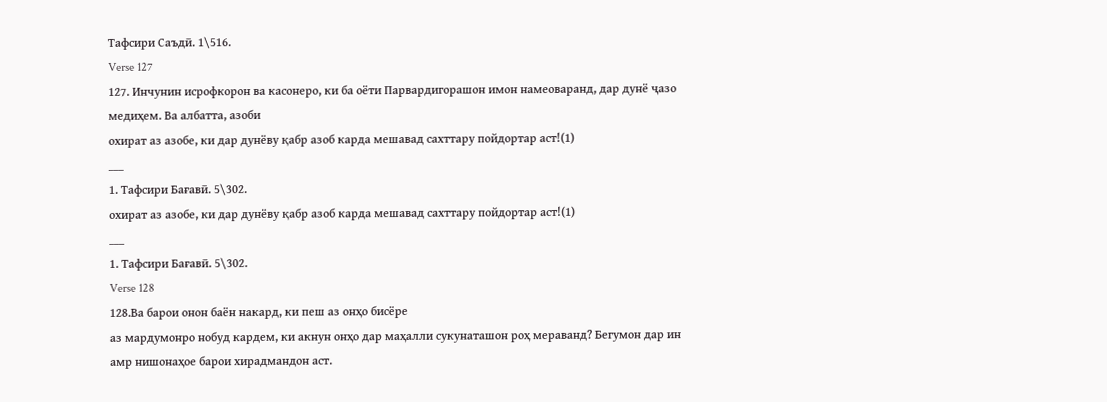Тафсири Саъдӣ. 1\516.
Verse 127
127. Инчунин исрофкорон ва касонеро, ки ба оёти Парвардигорашон имон намеоваранд, дар дунё ҷазо медиҳем. Ва албатта, азоби
охират аз азобе, ки дар дунёву қабр азоб карда мешавад сахттару пойдортар аст!(1)
___
1. Тафсири Бағавӣ. 5\302.
охират аз азобе, ки дар дунёву қабр азоб карда мешавад сахттару пойдортар аст!(1)
___
1. Тафсири Бағавӣ. 5\302.
Verse 128
128.Ва барои онон баён накард, ки пеш аз онҳо бисёре
аз мардумонро нобуд кардем, ки акнун онҳо дар маҳалли сукунаташон роҳ мераванд? Бегумон дар ин амр нишонаҳое барои хирадмандон аст.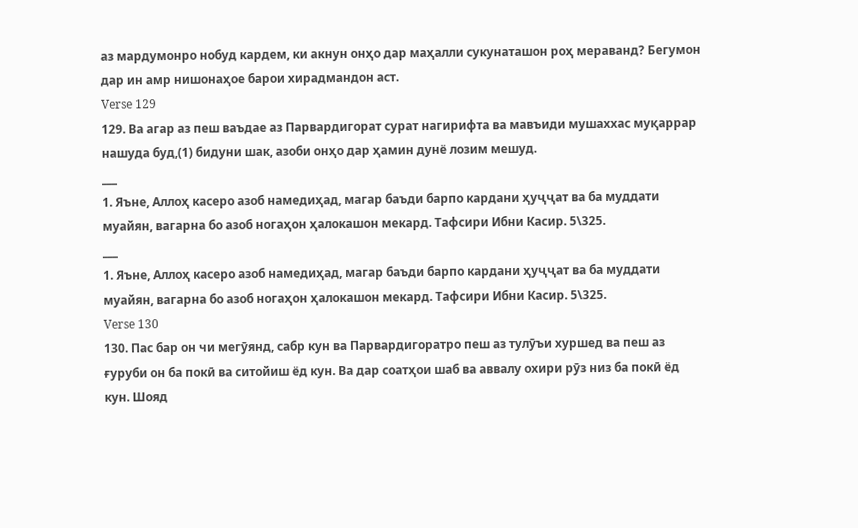аз мардумонро нобуд кардем, ки акнун онҳо дар маҳалли сукунаташон роҳ мераванд? Бегумон дар ин амр нишонаҳое барои хирадмандон аст.
Verse 129
129. Ва агар аз пеш ваъдае аз Парвардигорат сурат нагирифта ва мавъиди мушаххас муқаррар нашуда буд,(1) бидуни шак, азоби онҳо дар ҳамин дунё лозим мешуд.
___
1. Яъне, Аллоҳ касеро азоб намедиҳад, магар баъди барпо кардани ҳуҷҷат ва ба муддати муайян, вагарна бо азоб ногаҳон ҳалокашон мекард. Тафсири Ибни Касир. 5\325.
___
1. Яъне, Аллоҳ касеро азоб намедиҳад, магар баъди барпо кардани ҳуҷҷат ва ба муддати муайян, вагарна бо азоб ногаҳон ҳалокашон мекард. Тафсири Ибни Касир. 5\325.
Verse 130
130. Пас бар он чи мегӯянд, сабр кун ва Парвардигоратро пеш аз тулӯъи хуршед ва пеш аз ғуруби он ба покӣ ва ситойиш ёд кун. Ва дар соатҳои шаб ва аввалу охири рӯз низ ба покӣ ёд кун. Шояд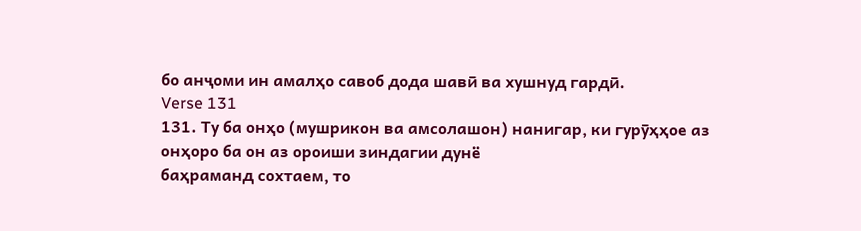бо анҷоми ин амалҳо савоб дода шавӣ ва хушнуд гардӣ.
Verse 131
131. Ту ба онҳо (мушрикон ва амсолашон) нанигар, ки гурӯҳҳое аз онҳоро ба он аз ороиши зиндагии дунё
баҳраманд сохтаем, то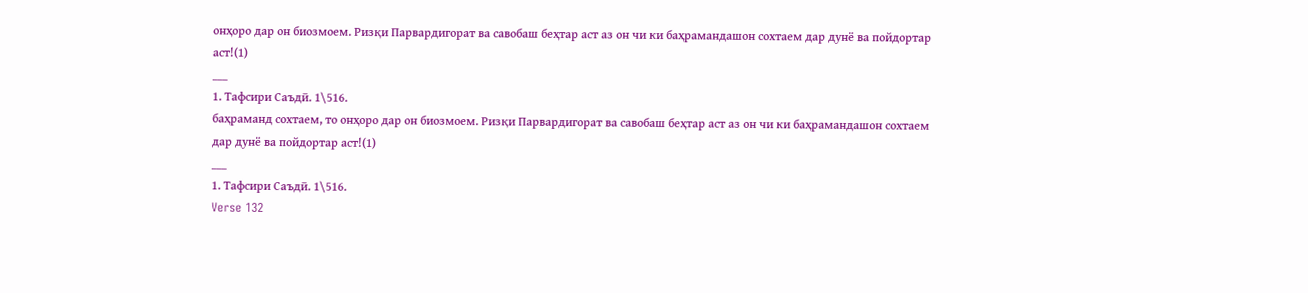онҳоро дар он биозмоем. Ризқи Парвардигорат ва савобаш беҳтар аст аз он чи ки баҳрамандашон сохтаем дар дунё ва пойдортар аст!(1)
___
1. Тафсири Саъдӣ. 1\516.
баҳраманд сохтаем, то онҳоро дар он биозмоем. Ризқи Парвардигорат ва савобаш беҳтар аст аз он чи ки баҳрамандашон сохтаем дар дунё ва пойдортар аст!(1)
___
1. Тафсири Саъдӣ. 1\516.
Verse 132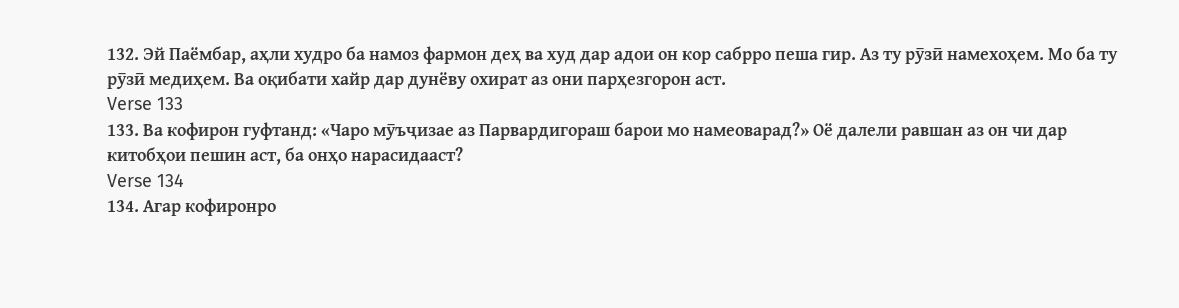132. Эй Паёмбар, аҳли худро ба намоз фармон деҳ ва худ дар адои он кор сабрро пеша гир. Аз ту рӯзӣ намехоҳем. Мо ба ту рӯзӣ медиҳем. Ва оқибати хайр дар дунёву охират аз они парҳезгорон аст.
Verse 133
133. Ва кофирон гуфтанд: «Чаро мӯъҷизае аз Парвардигораш барои мо намеоварад?» Оё далели равшан аз он чи дар китобҳои пешин аст, ба онҳо нарасидааст?
Verse 134
134. Агар кофиронро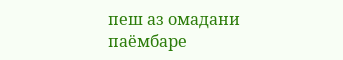пеш аз омадани паёмбаре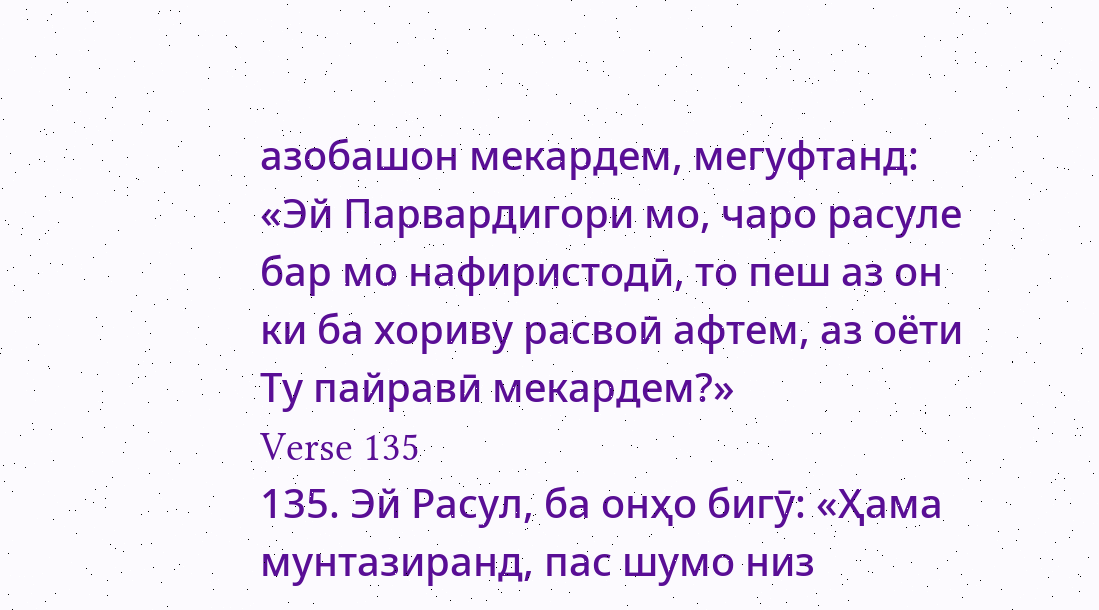азобашон мекардем, мегуфтанд: «Эй Парвардигори мо, чаро расуле бар мо нафиристодӣ, то пеш аз он ки ба хориву расвоӣ афтем, аз оёти Ту пайравӣ мекардем?»
Verse 135
135. Эй Расул, ба онҳо бигӯ: «Ҳама мунтазиранд, пас шумо низ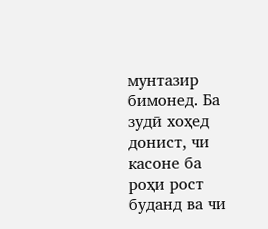мунтазир бимонед. Ба зудӣ хоҳед донист, чи касоне ба роҳи рост буданд ва чи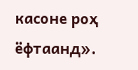касоне роҳ ёфтаанд».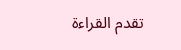تقدم القراءة